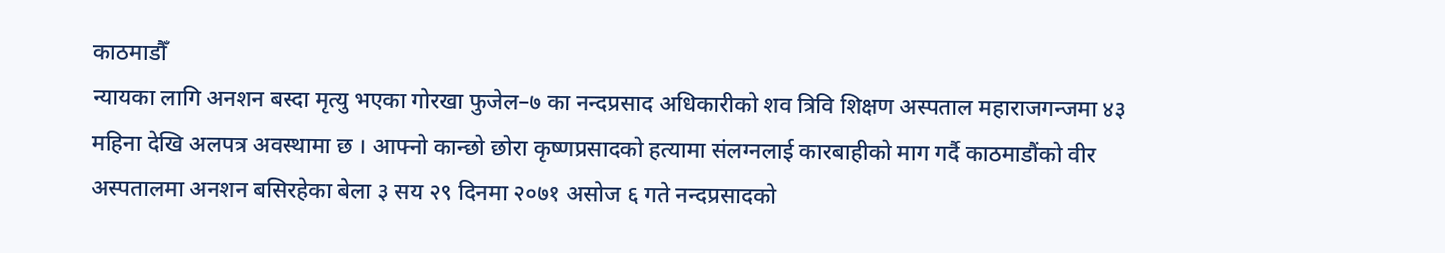काठमाडौँ
न्यायका लागि अनशन बस्दा मृत्यु भएका गोरखा फुजेल–७ का नन्दप्रसाद अधिकारीको शव त्रिवि शिक्षण अस्पताल महाराजगन्जमा ४३ महिना देखि अलपत्र अवस्थामा छ । आफ्नो कान्छो छोरा कृष्णप्रसादको हत्यामा संलग्नलाई कारबाहीको माग गर्दै काठमाडौंको वीर अस्पतालमा अनशन बसिरहेका बेला ३ सय २९ दिनमा २०७१ असोज ६ गते नन्दप्रसादको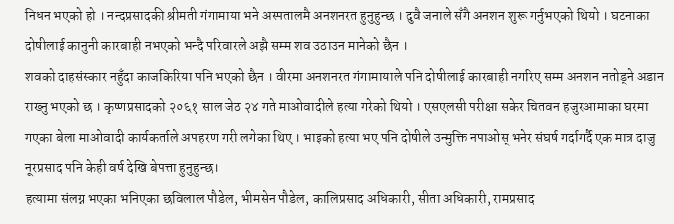निधन भएको हो । नन्दप्रसादकी श्रीमती गंगामाया भने अस्पतालमै अनशनरत हुनुहुन्छ । दुवै जनाले सँगै अनशन शुरू गर्नुभएको थियो । घटनाका दोषीलाई कानुनी कारबाही नभएको भन्दै परिवारले अझै सम्म शव उठाउन मानेको छैन ।
शवको दाहसंस्कार नहुँदा काजकिरिया पनि भएको छैन । वीरमा अनशनरत गंगामायाले पनि दोषीलाई कारबाही नगरिए सम्म अनशन नतोड्ने अडान राख्नु भएको छ । कृष्णप्रसादको २०६१ साल जेठ २४ गते माओवादीले हत्या गरेको थियो । एसएलसी परीक्षा सकेर चितवन हजुरआमाका घरमा गएका बेला माओवादी कार्यकर्ताले अपहरण गरी लगेका थिए । भाइको हत्या भए पनि दोषीले उन्मुक्ति नपाओस् भनेर संघर्ष गर्दागर्दै एक मात्र दाजु नूरप्रसाद पनि केही वर्ष देखि बेपत्ता हुनुहुन्छ।
हत्यामा संलग्न भएका भनिएका छविलाल पौडेल, भीमसेन पौडेल, कालिप्रसाद अधिकारी, सीता अधिकारी, रामप्रसाद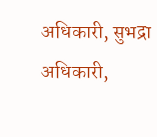अधिकारी, सुभद्रा अधिकारी,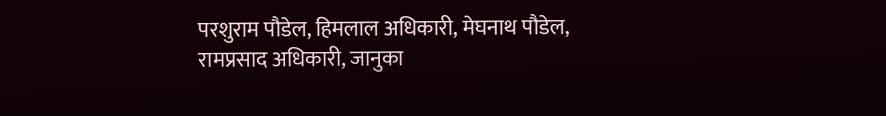परशुराम पौडेल, हिमलाल अधिकारी, मेघनाथ पौडेल, रामप्रसाद अधिकारी, जानुका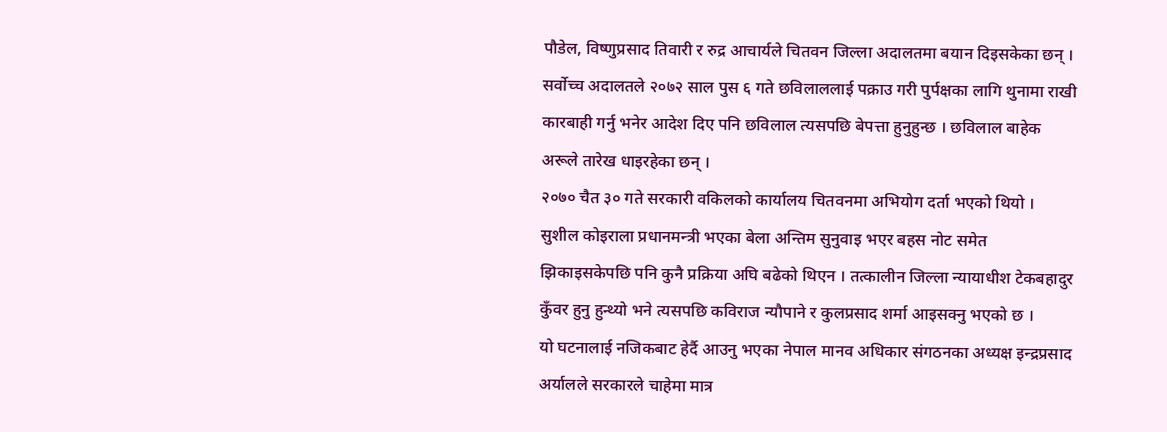पौडेल, विष्णुप्रसाद तिवारी र रुद्र आचार्यले चितवन जिल्ला अदालतमा बयान दिइसकेका छन् । सर्वोच्च अदालतले २०७२ साल पुस ६ गते छविलाललाई पक्राउ गरी पुर्पक्षका लागि थुनामा राखी कारबाही गर्नु भनेर आदेश दिए पनि छविलाल त्यसपछि बेपत्ता हुनुहुन्छ । छविलाल बाहेक अरूले तारेख धाइरहेका छन् ।
२०७० चैत ३० गते सरकारी वकिलको कार्यालय चितवनमा अभियोग दर्ता भएको थियो । सुशील कोइराला प्रधानमन्त्री भएका बेला अन्तिम सुनुवाइ भएर बहस नोट समेत झिकाइसकेपछि पनि कुनै प्रक्रिया अघि बढेको थिएन । तत्कालीन जिल्ला न्यायाधीश टेकबहादुर कुँवर हुनु हुन्थ्यो भने त्यसपछि कविराज न्यौपाने र कुलप्रसाद शर्मा आइसक्नु भएको छ ।
यो घटनालाई नजिकबाट हेर्दै आउनु भएका नेपाल मानव अधिकार संगठनका अध्यक्ष इन्द्रप्रसाद अर्यालले सरकारले चाहेमा मात्र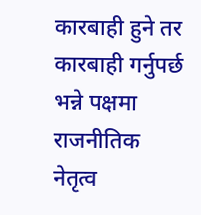कारबाही हुने तर कारबाही गर्नुपर्छ भन्ने पक्षमा राजनीतिक नेतृत्व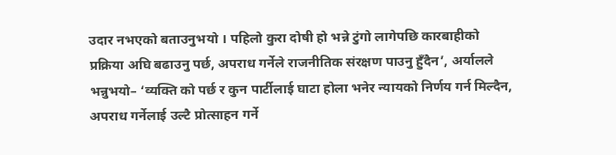उदार नभएको बताउनुभयो । पहिलो कुरा दोषी हो भन्ने टुंगो लागेपछि कारबाहीको प्रक्रिया अघि बढाउनु पर्छ, अपराध गर्नेले राजनीतिक संरक्षण पाउनु हुँदैन’, अर्यालले भन्नुभयो– ‘व्यक्ति को पर्छ र कुन पार्टीलाई घाटा होला भनेर न्यायको निर्णय गर्न मिल्दैन, अपराध गर्नेलाई उल्टै प्रोत्साहन गर्ने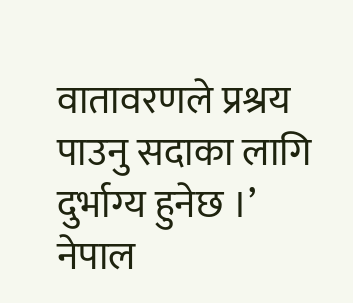वातावरणले प्रश्रय पाउनु सदाका लागि दुर्भाग्य हुनेछ ।’
नेपाल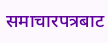समाचारपत्रबाट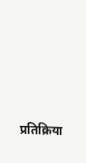प्रतिक्रिया